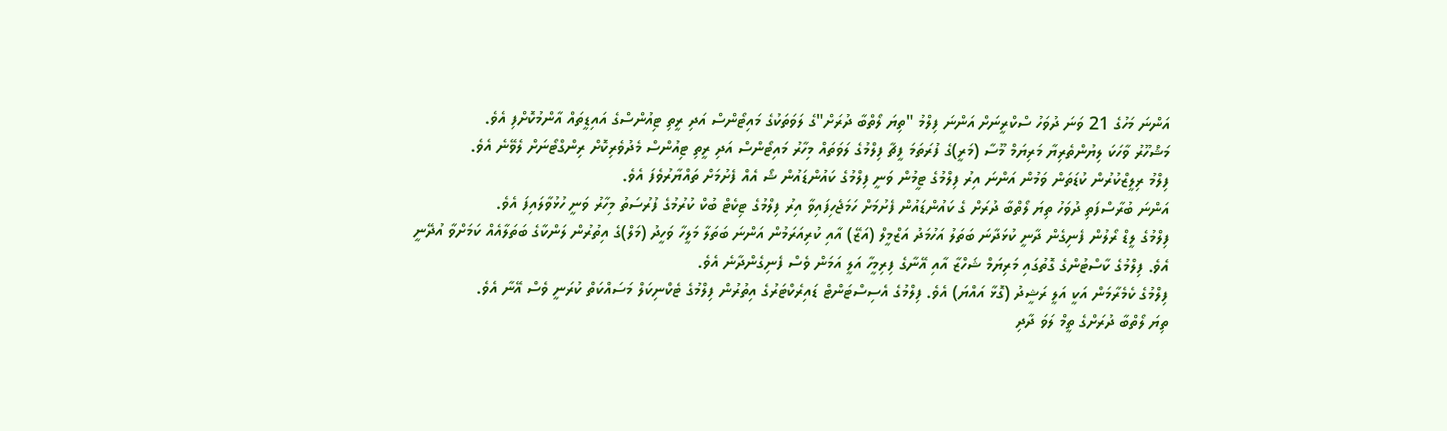އަންނަ މަހުގެ 21 ވަނަ ދުވަހު ސްކްރީނަށް އަންނަ ފިލްމު "ތިޔަ ލޯތްބާ ދުރަށް"ގެ ލަވަތަކުގެ މައިޓޯންސް އަދި ރީތި ޓިއުންސްގެ އައިޑީތައް އާންމުކޮށްފި އެވެ.
މަޝްހޫރު ވާހަކަ ލިޔުންތެރިޔާ މަރިޔަމް މޫސާ (މަރީ)ގެ ފުރަތަމަ ފީޗާ ފިލްމުގެ ލަވަތައް މިހާރު މައިޓޯންސް އަދި ރީތި ޓިއުންސް މެދުވެރިކޮށް ރިންގްޓޯނަށް ލެވޭނެ އެވެ.
ފިލްމު ރިލީޒްކުރުން ކުޑަތަން ވަމުން އަންނަ އިރު ފިލްމުގެ ޓީމުން ވަނީ ފިލްމުގެ ކައުންޑައުން ޝޯ އެއް ފެށުމަށް ތައްޔާރުވެފަ އެވެ.
އަންނަ ބުރާސްފަތި ދުވަހު ތިޔަ ލޯތްބާ ދުރަށް ގެ ކައުންޑައުން ފެށުމަށް ހަމަޖެހިފައިވާ އިރު ފިލްމުގެ ޓިކެޓް ބުކް ކުރުމުގެ ފުރުސަތު މިހާރު ވަނީ ހުޅުވާލައިފަ އެވެ.
ފިލްމުގެ ލީޑް ރޯލުން ފެނިގެން ދާނީ ކުޅަދާނަ ބަތަލު އަހުމަދު އަޒްމީލް (އަޒޭ) އާއި ކުރިއަރަމުން އަންނަ ބަތަލާ މަލީހާ ވަހީދު (މަލް)ގެ އިތުރުން ލަންކާގެ ބަތަލާއެއް ކަމަށްވާ އުދޭނީ އެވެ. ފިލްމުގެ ކާސްޓުންގެ ގޮތުގައި މަރިޔަމް ޝަހްޒާ އާއި އޭނާގެ ފިރިމީހާ އަލީ އަމަން ވެސް ފެނިގެންދާނެ އެވެ.
ފިލްމުގެ ކެމެރާމަން އަކީ އަލީ ރަޝީދު (ގޮޅާ އައްޔަ) އެވެ. ފިލްމުގެ އެސިސްޓަންޓް ޑައިރެކްޓަރުގެ އިތުރުން ފިލްމުގެ ޓެކްނިކަލް މަސައްކަތް ކުރަނީ ވެސް އޭނާ އެވެ.
ތިޔަ ލޯތްބާ ދުރަށްގެ ތީމް ލަވަ ދާދި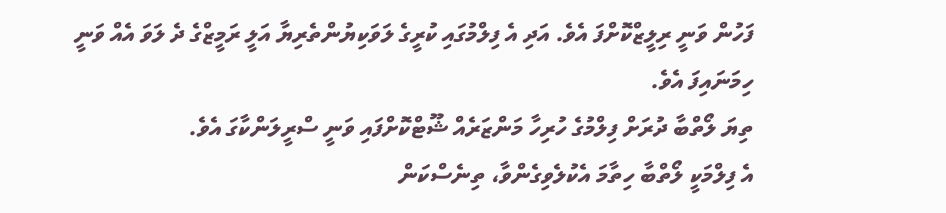ފަހުން ވަނީ ރިލީޒްކޮށްފަ އެވެ. އަދި އެ ފިލްމުގައި ކުރީގެ ލަވަކިޔުންތެރިޔާ އަލީ ރަމީޒްގެ ދެ ލަވަ އެއް ވަނީ ހިމަނައިފަ އެވެ.
ތިޔަ ލޯތްބާ ދުރަށް ފިލްމުގެ ހުރިހާ މަންޒަރެއް ޝޫޓްކޮށްފައި ވަނީ ސްރީލަންކާގަ އެވެ.
އެ ފިލްމަކީ ލޯތްބާ ހިތާމަ އެކުލެވިގެންވާ، ތިނެސްކަން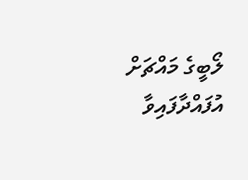ލޯބީގެ މައްޗަށް އުފައްދާފައިވާ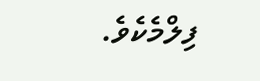ފިލްމެކެވެ.